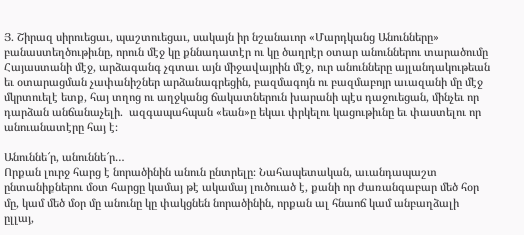Յ. Շիրազ սիրուեցաւ, պաշտուեցաւ, սակայն իր նշանաւոր «Մարդկանց Անունները» բանաստեղծութիւնը, որուն մէջ կը քննադատէր ու կը ծաղրէր օտար անուններու տարածումը Հայաստանի մէջ, արձագանգ չգտաւ այն միջավայրին մէջ, ուր անունները այլանդակութեան եւ օտարացման չափանիշներ արձանագրեցին, բազմագոյն ու բազմաբոյր աւազանի մը մէջ  մկրտուելէ ետք, հայ տղոց ու աղջկանց ճակատներուն խարանի պէս դաջուեցան, մինչեւ որ դարձան անճանաչելի.  ազգապահպան «եան»ը եկաւ փրկելու կացութիւնը եւ փաստելու որ անուանատէրը հայ է։

Անուննե՜ր, անուննե՜ր…
Որքան լուրջ հարց է նորածինին անուն ընտրելը։ Նահապետական, աւանդապաշտ ընտանիքներու մօտ հարցը կամայ թէ ակամայ լուծուած է, քանի որ ժառանգաբար մեծ հօր մը, կամ մեծ մօր մը անունը կը փակցնեն նորածինին, որքան ալ հնաոճ կամ անբաղձալի ըլլայ,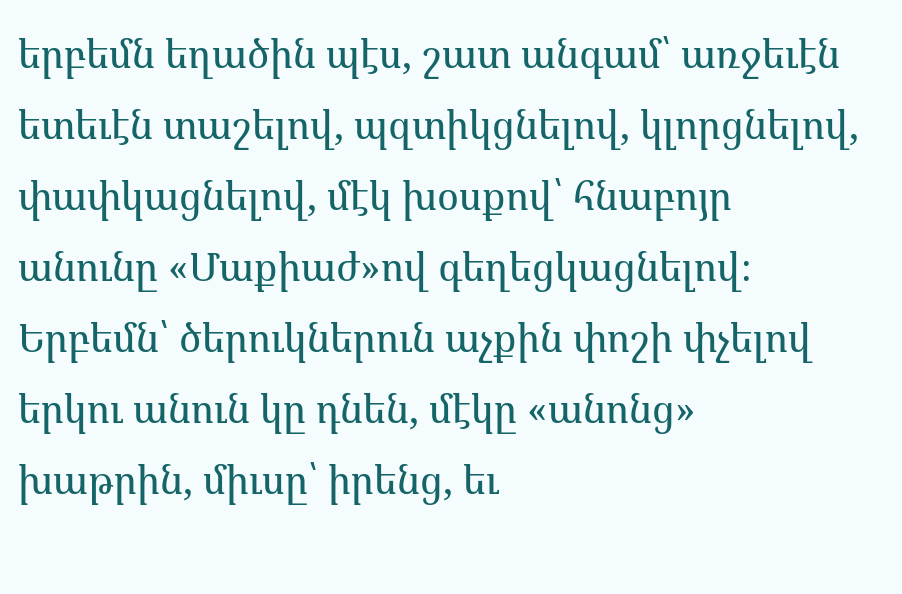երբեմն եղածին պէս, շատ անգամ՝ առջեւէն ետեւէն տաշելով, պզտիկցնելով, կլորցնելով, փափկացնելով, մէկ խօսքով՝ հնաբոյր անունը «Մաքիաժ»ով գեղեցկացնելով։
Երբեմն՝ ծերուկներուն աչքին փոշի փչելով երկու անուն կը դնեն, մէկը «անոնց» խաթրին, միւսը՝ իրենց, եւ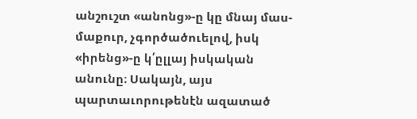անշուշտ «անոնց»-ը կը մնայ մաս-մաքուր, չգործածուելով, իսկ «իրենց»-ը կ՛ըլլայ իսկական անունը։ Սակայն, այս պարտաւորութենէն ազատած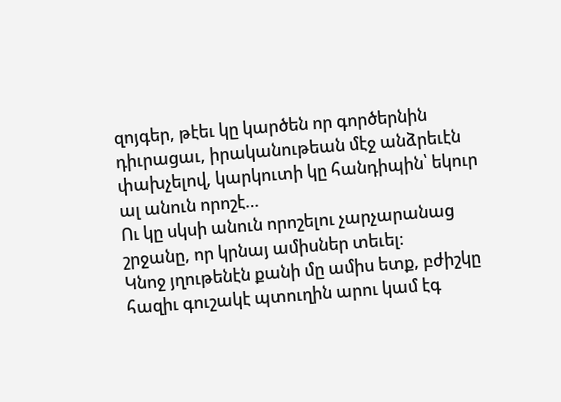զոյգեր, թէեւ կը կարծեն որ գործերնին դիւրացաւ, իրականութեան մէջ անձրեւէն փախչելով, կարկուտի կը հանդիպին՝ եկուր ալ անուն որոշէ…
Ու կը սկսի անուն որոշելու չարչարանաց շրջանը, որ կրնայ ամիսներ տեւել։
Կնոջ յղութենէն քանի մը ամիս ետք, բժիշկը հազիւ գուշակէ պտուղին արու կամ էգ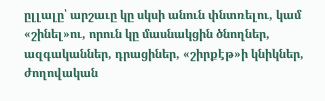ըլլալը՝ արշաւը կը սկսի անուն փնտռելու, կամ «շինել»ու, որուն կը մասնակցին ծնողներ, ազգականներ, դրացիներ, «շիրքէթ»ի կնիկներ, ժողովական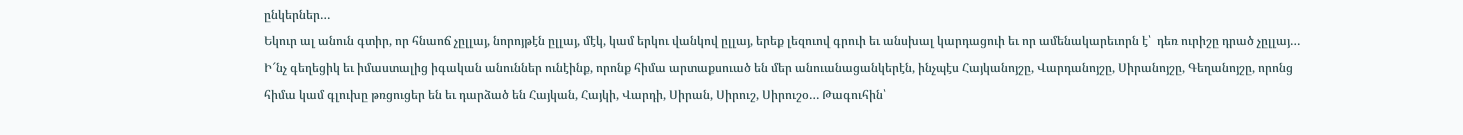ընկերներ…
Եկուր ալ անուն գտիր, որ հնաոճ չըլլայ, նորոյթէն ըլլայ, մէկ, կամ երկու վանկով ըլլայ, երեք լեզուով գրուի եւ անսխալ կարդացուի եւ որ ամենակարեւորն է՝  դեռ ուրիշը դրած չըլլայ…
Ի՜նչ գեղեցիկ եւ իմաստալից իգական անուններ ունէինք, որոնք հիմա արտաքսուած են մեր անուանացանկերէն, ինչպէս Հայկանոյշը, Վարդանոյշը, Սիրանոյշը, Գեղանոյշը, որոնց հիմա կամ գլուխը թռցուցեր են եւ դարձած են Հայկան, Հայկի, Վարդի, Սիրան, Սիրուշ, Սիրուշօ… Թագուհին՝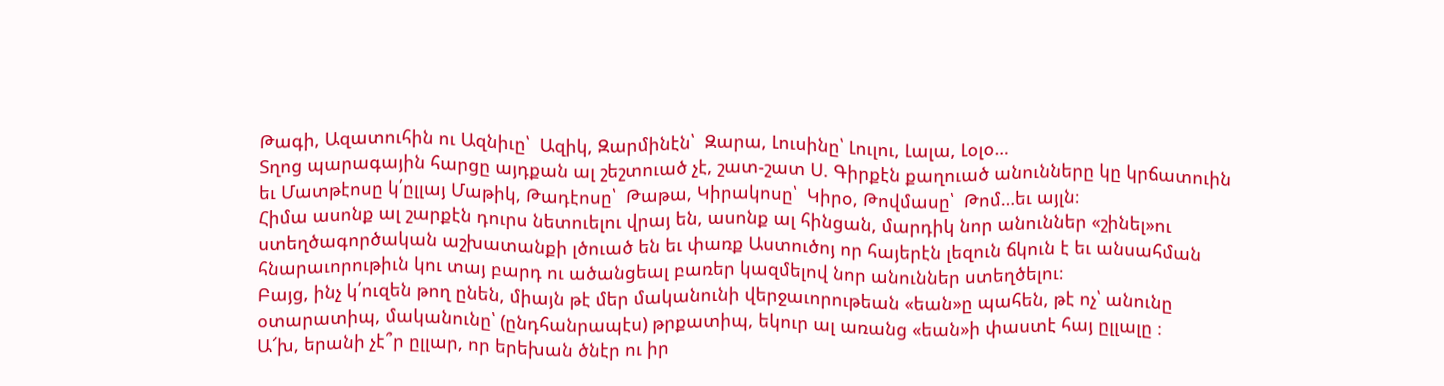Թագի, Ազատուհին ու Ազնիւը՝  Ազիկ, Զարմինէն՝  Զարա, Լուսինը՝ Լուլու, Լալա, Լօլօ…
Տղոց պարագային հարցը այդքան ալ շեշտուած չէ, շատ-շատ Ս. Գիրքէն քաղուած անունները կը կրճատուին եւ Մատթէոսը կ՛ըլլայ Մաթիկ, Թադէոսը՝  Թաթա, Կիրակոսը՝  Կիրօ, Թովմասը՝  Թոմ…եւ այլն։
Հիմա ասոնք ալ շարքէն դուրս նետուելու վրայ են, ասոնք ալ հինցան, մարդիկ նոր անուններ «շինել»ու ստեղծագործական աշխատանքի լծուած են եւ փառք Աստուծոյ որ հայերէն լեզուն ճկուն է եւ անսահման հնարաւորութիւն կու տայ բարդ ու ածանցեալ բառեր կազմելով նոր անուններ ստեղծելու։
Բայց, ինչ կ՛ուզեն թող ընեն, միայն թէ մեր մականունի վերջաւորութեան «եան»ը պահեն, թէ ոչ՝ անունը օտարատիպ, մականունը՝ (ընդհանրապէս) թրքատիպ, եկուր ալ առանց «եան»ի փաստէ հայ ըլլալը ։
Ա՜խ, երանի չէ՞ր ըլլար, որ երեխան ծնէր ու իր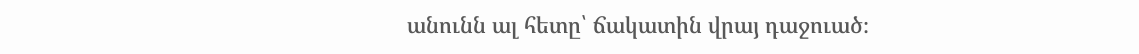անունն ալ հետը՝ ճակատին վրայ դաջուած։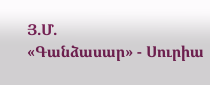Յ.Մ.
«Գանձասար» - Սուրիա